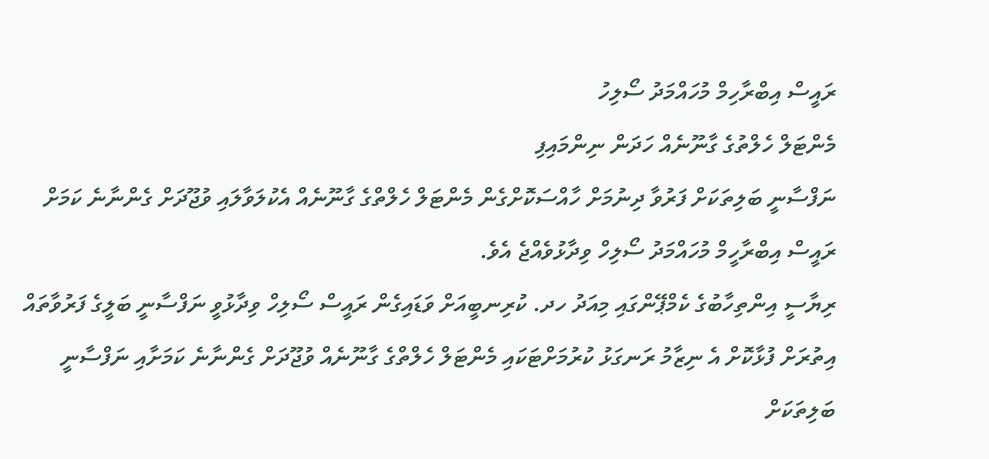ރައީސް އިބްރާހިމް މުހައްމަދު ސޯލިހު
މެންޓަލް ހެލްތުގެ ގާނޫނެއް ހަދަން ނިންމައިފި
ނަފްސާނީ ބަލިތަކަށް ފަރުވާ ދިނުމަށް ހާއްސަކޮށްގެން މެންޓަލް ހެލްތްގެ ގާނޫނެއް އެކުލަވާލައި ވުޖޫދަށް ގެންނާނެ ކަމަށް ރައީސް އިބްރާހީމް މުހައްމަދު ސޯލިހް ވިދާޅުވެއްޖެ އެވެ.
ރިޔާސީ އިންތިހާބުގެ ކެމްޕޭންގައި މިއަދު ހދ. ކުރިނބީއަށް ވަޑައިގެން ރައީސް ސޯލިހް ވިދާޅުވީ ނަފްސާނީ ބަލީގެ ފަރުވާތައް އިތުރަށް ފުޅާކޮށް އެ ނިޒާމު ރަނގަޅު ކުރުމަށްޓަކައި މެންޓަލް ހެލްތްގެ ގާނޫނެއް ވުޖޫދަށް ގެންނާނެ ކަމަށާއި ނަފްސާނީ ބަލިތަކަށް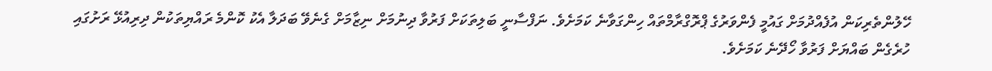ހޭލުންތެރިކަން އުފެއްދުމަށް ގައުމީ ފެންވަރުގެ ޕްރޮގްރާމްތައް ހިންގަވާނެ ކަމަށެވެ. ނަފްސާނީ ބަލިތަކަށް ފަރުވާ ދިނުމަށް ނިޒާމަށް ގެނެވޭ ބަދަލާ އެކު ކޮންމެ ރައްޔިތަކުން ދިރިއުޅޭ ރަށުގައި ހުރެގެން ބައްޔަށް ފަރުވާ ހޯދޭނެ ކަމަށެވެ.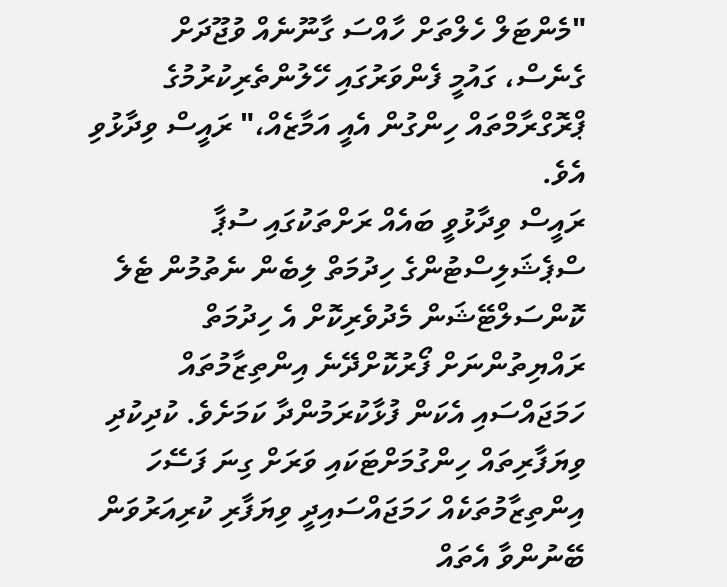"މެންޓަލް ހެލްތަށް ހާއްސަ ގާނޫނެއް ވުޖޫދަށް ގެނެސް، ގައުމީ ފެންވަރުގައި ހޭލުންތެރިކުރުމުގެ ޕްރޮގްރާމްތައް ހިންގުން އެއީ އަމާޒެއް،" ރައީސް ވިދާޅުވި އެވެ.
ރައީސް ވިދާޅުވީ ބައެއް ރަށްތަކުގައި ސުޕާ ސްޕެޝަލިސްޓުންގެ ހިދުމަތް ލިބެން ނެތުމުން ޓެލެ ކޮންސަލްޓޭޝަން މެދުވެރިކޮށް އެ ހިދުމަތް ރައްޔިތުންނަށް ފޯރުކޮށްދޭނެ އިންތިޒާމުތައް ހަމަޖައްސައި އެކަން ފުޅާކުރަމުންދާ ކަމަށެވެ. ކުދިކުދި ވިޔަފާރިތައް ހިންގުމަށްޓަކައި ވަރަށް ގިނަ ފަސޭހަ އިންތިޒާމުތަކެއް ހަމަޖައްސައިދީ ވިޔަފާރި ކުރިއަރުވަން ބޭނުންވާ އެތައް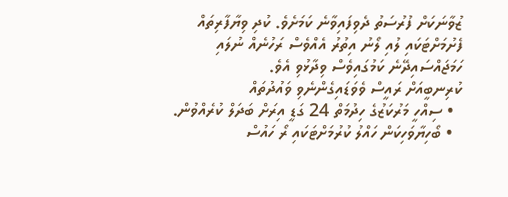ޒުވާނަކަށް ފުރުސަތު ދެވިފައިވާނެ ކަމަށެވެ. ކުދި ވިޔާފާރިތައް ފެށުމަށްޓަކައި ލުއި ލޯނު އިތުރު އެއްވެސް ރަހުނެއް ނުލައި ހަމަޖައްސައިދޭނެ ކަމުގައިވެސް ވިދާޅުވި އެވެ.
ކުރިނބީއަށް ރައީސް ވެވަޑައިގެންނެވި ވައުދުތައް
  • ސިއްހީ މަރުކަޒުގެ ހިދުމަތް 24 ގަޑީ އިރަށް ބަދަލް ކުރެއްވުން.
  • ބޯހިޔާވަހިކަން ހައްލު ކުރުމަށްޓަކައި ރޯ ހައުސް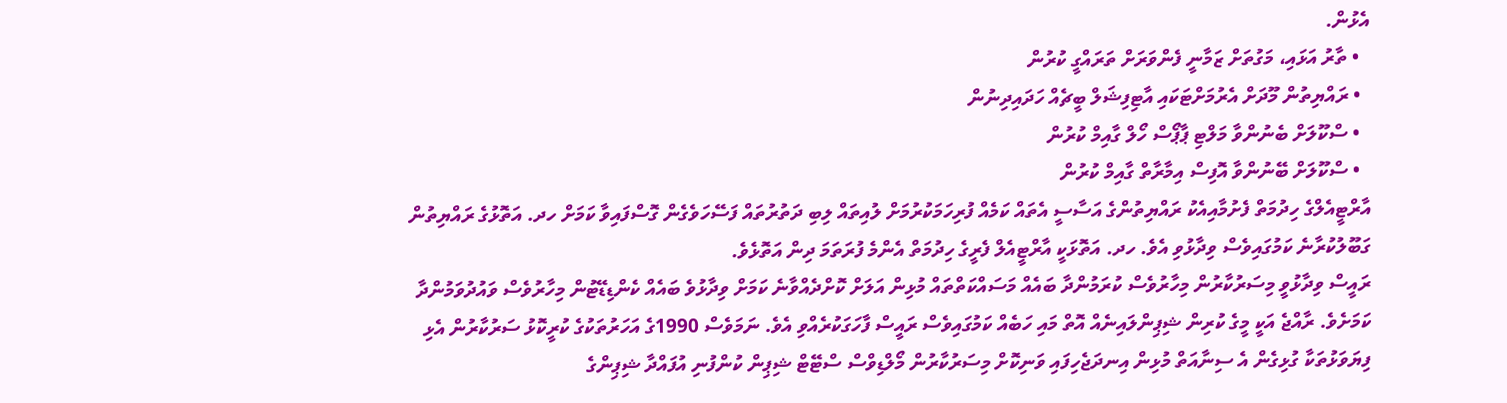އެޅުން.
  • ތާރު އަޅައި، މަގުތަށް ޒަމާނީ ފެންވަރަށް ތަރައްގީ ކުރުން
  • ރައްޔިތުން މޫދަށް އެރުމަށްޓަކައި އާޓިފިޝަލް ބީޗެއް ހަދައިދިނުން
  • ސްކޫލަށް ބެނުންވާ މަލްޓި ޕާޕޯސް ހޯލް ގާއިމް ކުރުން
  • ސްކޫލަށް ބޭނުންވާ އޮފިސް އިމާރާތް ގާއިމް ކުރުން
އާރްޓީއެލްގެ ހިދުމަތް ފެށުމާއިއެކު ރައްޔިތުންގެ އަސާސީ އެތައް ކަމެއް ފުރިހަމަކުރުމަށް ލުއިތައް ލިބި ދަތުރުތައް ފަސޭހަވެގެން ގޮސްފައިވާ ކަމަށް ހދ. އަތޮޅުގެ ރައްޔިތުން ގަބޫލުކުރާނެ ކަމުގައިވެސް ވިދާޅުވި އެވެ. ހދ. އަތޮޅަކީ އާރްޓީއެލް ފެރީގެ ހިދުމަތް އެންމެ ފުރަތަމަ ދިން އަތޮޅެވެ.
ރައީސް ވިދާޅުވީ މިސަރުކާރުން މިހާރުވެސް ކުރަމުންދާ ބައެއް މަސައްކަތްތައް މުޅިން އަލަށް ކޮށްދެއްވާނެ ކަމަށް ވިދާޅުވެ ބައެއް ކެންޑިޑޭޓުން މިހާރުވެސް ވައުދުވަމުންދާ ކަމަށެވެ. ރާއްޖެ އަކީ މީގެ ކުރިން ޝިޕިންލައިނެއް އޮތް މައި ހަބެއް ކަމުގައިވެސް ރައީސް ފާހަގަކުރެއްވި އެވެ. ނަމަވެސް 1990ގެ އަހަރުތަކުގެ ކުރީކޮޅު ސަރުކާރުން އެޅި ފިޔަވަޅުތަކާ ގުޅިގެން އެ ސިނާއަތް މުޅިން އިނދަޖެހިފައި ވަނިކޮށް މިސަރުކާރުން މޯލްޑިވްސް ސްޓޭޓް ޝިޕިން ކުންފުނި އުފައްދާ ޝިޕިންގެ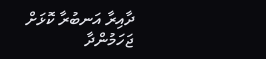ދާއިރާ އަނބުރާ ކޮޅަށް ޖަހަމުންދާ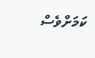ކަމަށްވެސް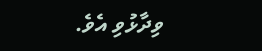ވިދާޅުވި އެވެ.